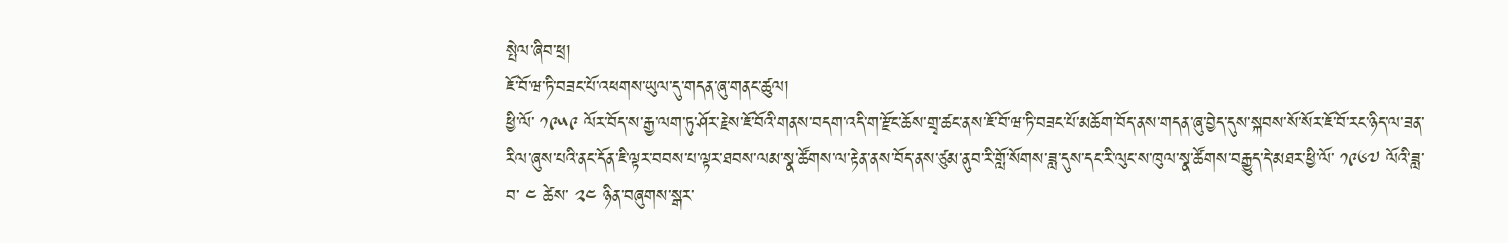སྤེལ་ཞིབ་ཕྲ།
ཇོ་བོ་ཝ་ཏི་བཟང་པོ་འཕགས་ཡུལ་དུ་གདན་ཞུ་གནང་ཚུལ།
ཕྱི་ལོ་ ༡༩༥༩ ལོར་བོད་ས་རྒྱ་ལག་ཏུ་ཤོར་རྗེས་ཇོ་བོའི་གནས་བདག་འདི་ག་རྫོང་ཆོས་གྲྭ་ཚང་ནས་ཇོ་བོ་ཝ་ཏི་བཟང་པོ་མཆོག་བོད་ནས་གདན་ཞུ་བྱེད་དུས་སྐབས་སོ་སོར་ཇོ་བོ་རང་ཉིད་ལ་ཟན་རིལ་ཞུས་པའི་ནང་དོན་ཇི་ལྟར་བབས་པ་ལྟར་ཐབས་ལམ་སྣ་ཚོགས་ལ་རྟེན་ནས་བོད་ནས་ཙུམ་ནུབ་རི་གློ་སོགས་ཟླ་དུས་དང་རི་ལུང་ས་ཁུལ་སྣ་ཚོགས་བརྒྱུད་དེ་མཐར་ཕྱི་ལོ་ ༡༩༦༧ ལོའི་ཟླ་བ་ ༤ ཚེས་ ༢༤ ཉིན་བཞུགས་སྒར་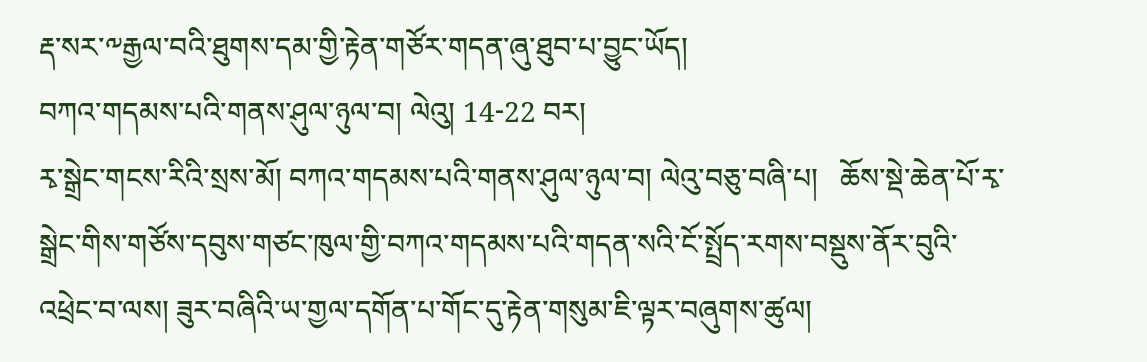རྡ་སར་༸རྒྱལ་བའི་ཐུགས་དམ་གྱི་རྟེན་གཙོར་གདན་ཞུ་ཐུབ་པ་བྱུང་ཡོད།
བཀའ་གདམས་པའི་གནས་ཤུལ་ཉུལ་བ། ལེའུ། 14-22 བར།
རྭ་སྒྲེང་གངས་རིའི་སྲས་མོ། བཀའ་གདམས་པའི་གནས་ཤུལ་ཉུལ་བ། ལེའུ་བཅུ་བཞི་པ།   ཆོས་སྡེ་ཆེན་པོ་རྭ་སྒྲེང་གིས་གཙོས་དབུས་གཙང་ཁུལ་གྱི་བཀའ་གདམས་པའི་གདན་སའི་ངོ་སྤྲོད་རགས་བསྡུས་ནོར་བུའི་འཕྲེང་བ་ལས། ཟུར་བཞིའི་ཡ་གྱལ་དགོན་པ་གོང་དུ་རྟེན་གསུམ་ཇི་ལྟར་བཞུགས་ཚུལ།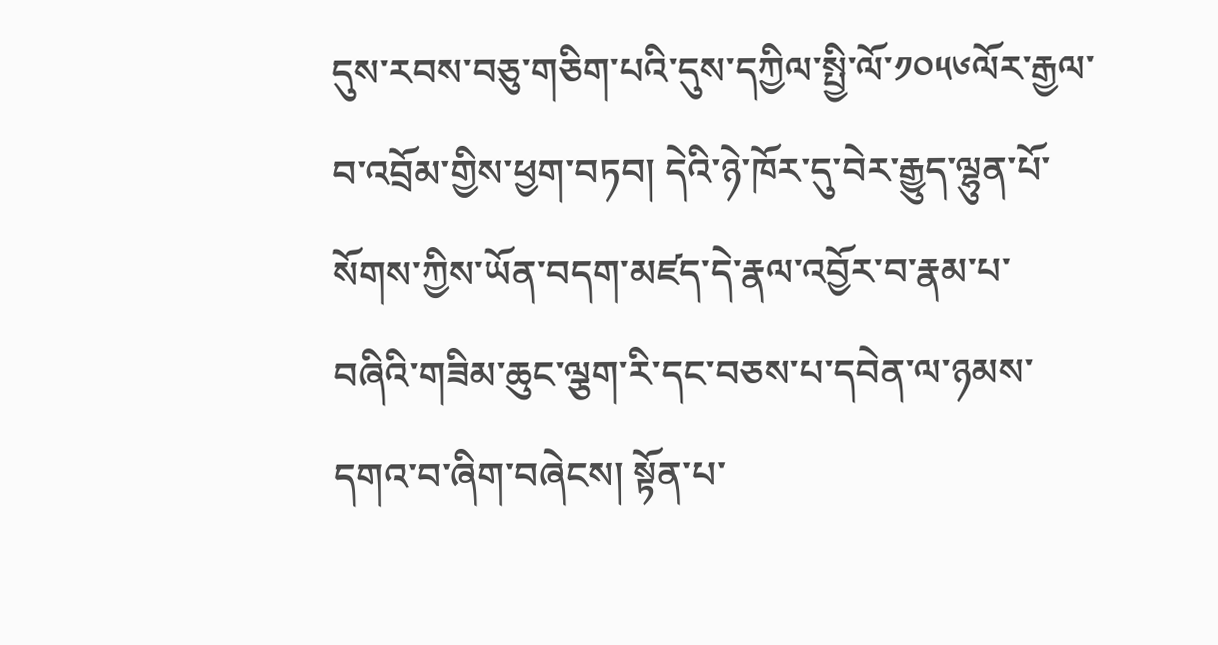དུས་རབས་བཅུ་གཅིག་པའི་དུས་དཀྱིལ་སྤྱི་ལོ་༡༠༥༦ལོར་རྒྱལ་བ་འབྲོམ་གྱིས་ཕྱག་བཏབ། དེའི་ཉེ་ཁོར་དུ་བེར་རྒྱུད་ལྷུན་པོ་སོགས་ཀྱིས་ཡོན་བདག་མཛད་དེ་རྣལ་འབྱོར་བ་རྣམ་པ་བཞིའི་གཟིམ་ཆུང་ལྕག་རི་དང་བཅས་པ་དབེན་ལ་ཉམས་དགའ་བ་ཞིག་བཞེངས། སྟོན་པ་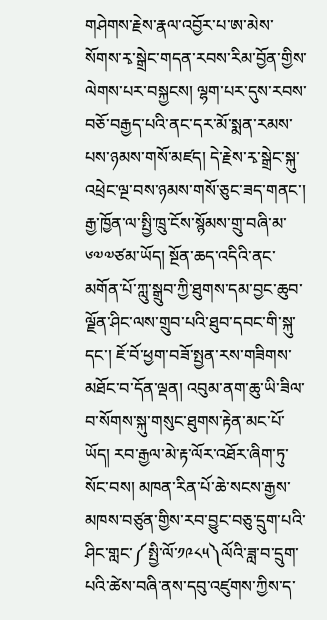གཤེགས་རྗེས་རྣལ་འབྱོར་པ་ཨ་མེས་སོགས་རྭ་སྒྲེང་གདན་རབས་རིམ་བྱོན་གྱིས་ལེགས་པར་བསྐྱངས། ལྷག་པར་དུས་རབས་བཅོ་བརྒྱད་པའི་ནང་དར་མོ་སྨན་རམས་པས་ཉམས་གསོ་མཛད། དེ་རྗེས་རྭ་སྒྲེང་སྐུ་འཕྲེང་ལྔ་བས་ཉམས་གསོ་ཅུང་ཟད་གནང་། རྒྱ་ཁྱོན་ལ་སྤྱི་ཁྲུ་ངོས་སྙོམས་གྲུ་བཞི་མ་༦༧༧ཙམ་ཡོད། སྔོན་ཆད་འདིའི་ནང་མགོན་པོ་ཀླུ་སྒྲུབ་ཀྱི་ཐུགས་དམ་བྱང་ཆུབ་ལྗོན་ཤིང་ལས་གྲུབ་པའི་ཐུབ་དབང་གི་སྐུ་དང་། ཇོ་བོ་ཕྱག་བཟོ་སྤྱན་རས་གཟིགས་མཐོང་བ་དོན་ལྡན། འབུམ་ནག་ཆུ་ཡི་ཟིལ་བ་སོགས་སྐུ་གསུང་ཐུགས་རྟེན་མང་པོ་ཡོད། རབ་རྒྱལ་མེ་རྟ་ལོར་འཐོར་ཞིག་ཏུ་སོང་བས། མཁན་རིན་པོ་ཆེ་སངས་རྒྱས་མཁས་བཙུན་གྱིས་རབ་བྱུང་བཅུ་དྲུག་པའི་ཤིང་གླང་༼སྤྱི་ལོ་༡༩༨༥༽ལོའི་ཟླ་བ་དྲུག་པའི་ཚེས་བཞི་ནས་དབུ་འཛུགས་ཀྱིས་ད་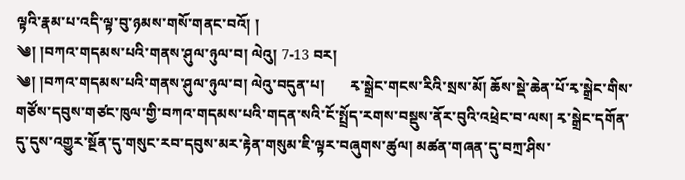ལྟའི་རྣམ་པ་འདི་ལྟ་བུ་ཉམས་གསོ་གནང་བའོ། །
༄། །བཀའ་གདམས་པའི་གནས་ཤུལ་ཉུལ་བ། ལེའུ། 7-13 བར།
༄། །བཀའ་གདམས་པའི་གནས་ཤུལ་ཉུལ་བ། ལེའུ་བདུན་པ།       རྭ་སྒྲེང་གངས་རིའི་སྲས་མོ། ཆོས་སྡེ་ཆེན་པོ་རྭ་སྒྲེང་གིས་གཙོས་དབུས་གཙང་ཁུལ་གྱི་བཀའ་གདམས་པའི་གདན་སའི་ངོ་སྤྲོད་རགས་བསྡུས་ནོར་བུའི་འཕྲེང་བ་ལས། རྭ་སྒྲེང་དགོན་དུ་དུས་འགྱུར་སྔོན་དུ་གསུང་རབ་དབུས་མར་རྟེན་གསུམ་ཇི་ལྟར་བཞུགས་ཚུལ། མཚན་གཞན་དུ་བཀྲ་ཤིས་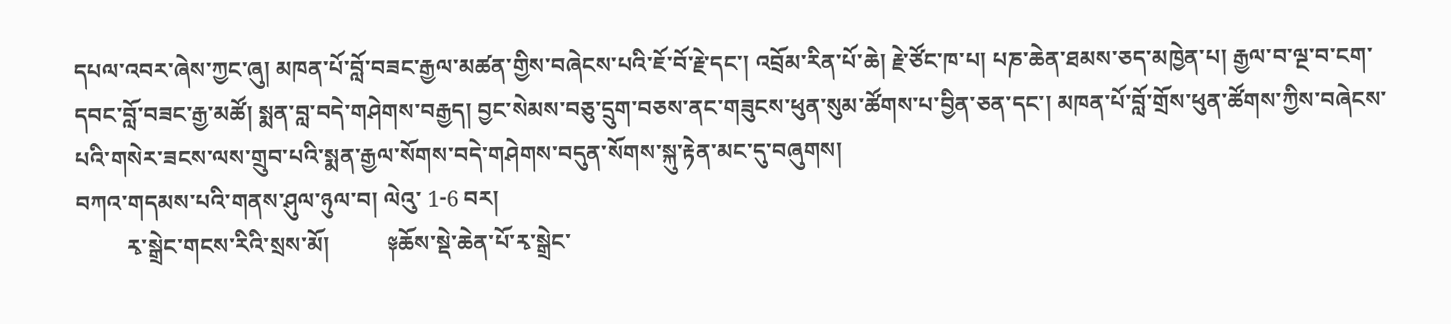དཔལ་འབར་ཞེས་ཀྱང་ཞུ། མཁན་པོ་བློ་བཟང་རྒྱལ་མཚན་གྱིས་བཞེངས་པའི་ཇོ་བོ་རྗེ་དང་། འབྲོམ་རིན་པོ་ཆེ། རྗེ་ཙོང་ཁ་པ། པཎ་ཆེན་ཐམས་ཅད་མཁྱེན་པ། རྒྱལ་བ་ལྔ་བ་ངག་དབང་བློ་བཟང་རྒྱ་མཚོ། སྨན་བླ་བདེ་གཤེགས་བརྒྱད། བྱང་སེམས་བཅུ་དྲུག་བཅས་ནང་གཟུངས་ཕུན་སུམ་ཚོགས་པ་བྱིན་ཅན་དང་། མཁན་པོ་བློ་གྲོས་ཕུན་ཚོགས་ཀྱིས་བཞེངས་པའི་གསེར་ཟངས་ལས་གྲུབ་པའི་སྨན་རྒྱལ་སོགས་བདེ་གཤེགས་བདུན་སོགས་སྐུ་རྟེན་མང་དུ་བཞུགས།
བཀའ་གདམས་པའི་གནས་ཤུལ་ཉུལ་བ། ལེའུ་ 1-6 བར།
         རྭ་སྒྲེང་གངས་རིའི་སྲས་མོ།          ༈ཆོས་སྡེ་ཆེན་པོ་རྭ་སྒྲེང་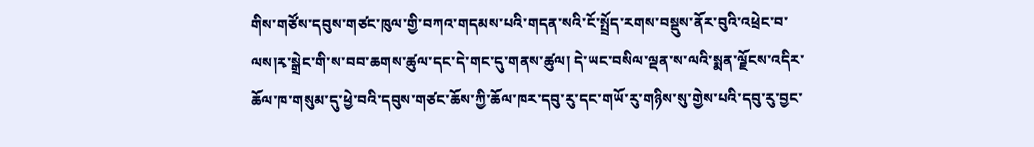གིས་གཙོས་དབུས་གཙང་ཁུལ་གྱི་བཀའ་གདམས་པའི་གདན་སའི་ངོ་སྤྲོད་རགས་བསྡུས་ནོར་བུའི་འཕྲེང་བ་ལས།རྭ་སྒྲེང་གི་ས་བབ་ཆགས་ཚུལ་དང་དེ་གང་དུ་གནས་ཚུལ། དེ་ཡང་བསིལ་ལྡན་ས་ལའི་སྨན་ལྗོངས་འདིར་ཆོལ་ཁ་གསུམ་དུ་ཕྱེ་བའི་དབུས་གཙང་ཆོས་ཀྱི་ཆོལ་ཁར་དབུ་རུ་དང་གཡོ་རུ་གཉིས་སུ་གྱེས་པའི་དབུ་རུ་བྱང་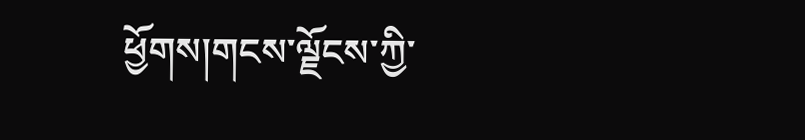ཕྱོགས།གངས་ལྗོངས་ཀྱི་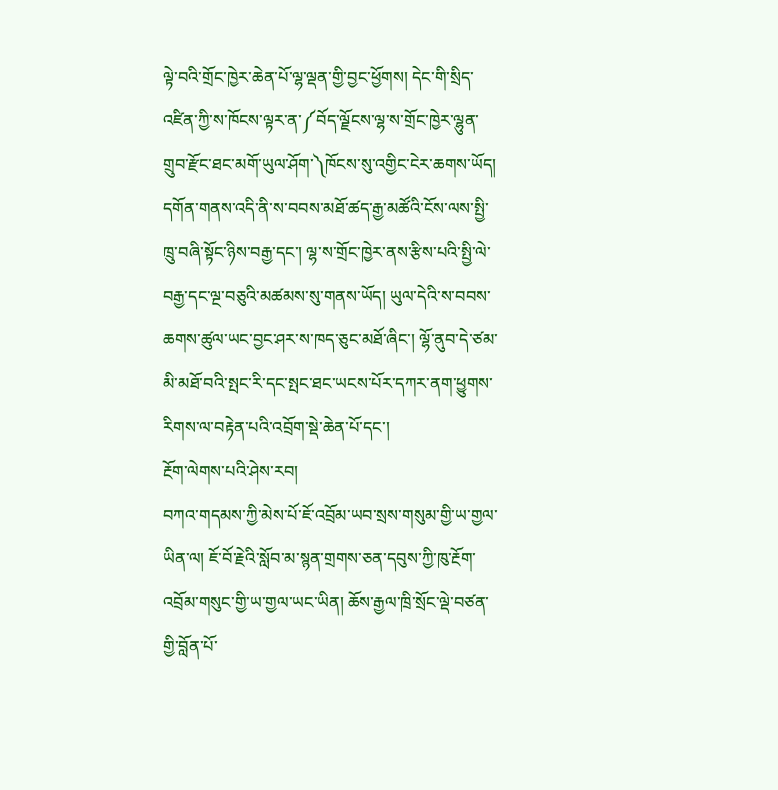ལྟེ་བའི་གྲོང་ཁྱེར་ཆེན་པོ་ལྷ་ལྡན་གྱི་བྱང་ཕྱོགས། དེང་གི་སྲིད་འཛིན་ཀྱི་ས་ཁོངས་ལྟར་ན་༼བོད་ལྗོངས་ལྷ་ས་གྲོང་ཁྱེར་ལྷུན་གྲུབ་རྫོང་ཐང་མགོ་ཡུལ་ཤོག་༽ཁོངས་སུ་འགྱིང་ངེར་ཆགས་ཡོད། དགོན་གནས་འདི་ནི་ས་བབས་མཐོ་ཚད་རྒྱ་མཚོའི་ངོས་ལས་སྤྱི་ཁྲུ་བཞི་སྟོང་ཉིས་བརྒྱ་དང་། ལྷ་ས་གྲོང་ཁྱེར་ནས་རྩིས་པའི་སྤྱི་ལེ་བརྒྱ་དང་ལྔ་བཅུའི་མཚམས་སུ་གནས་ཡོད། ཡུལ་དེའི་ས་བབས་ཆགས་ཚུལ་ཡང་བྱང་ཤར་ས་ཁད་ཅུང་མཐོ་ཞིང་། ལྷོ་ནུབ་དེ་ཙམ་མི་མཐོ་བའི་སྤང་རི་དང་སྤང་ཐང་ཡངས་པོར་དཀར་ནག་ཕྱུགས་རིགས་ལ་བརྟེན་པའི་འབྲོག་སྡེ་ཆེན་པོ་དང་།
རྔོག་ལེགས་པའི་ཤེས་རབ།
བཀའ་གདམས་ཀྱི་མེས་པོ་ཇོ་འབྲོམ་ཡབ་སྲས་གསུམ་གྱི་ཡ་གྱལ་ཡིན་ལ། ཇོ་བོ་རྗེའི་སློབ་མ་སྙན་གྲགས་ཅན་དབུས་ཀྱི་ཁུ་རྔོག་འབྲོམ་གསུང་གྱི་ཡ་གྱལ་ཡང་ཡིན། ཆོས་རྒྱལ་ཁྲི་སྲོང་ལྡེ་བཙན་གྱི་བློན་པོ་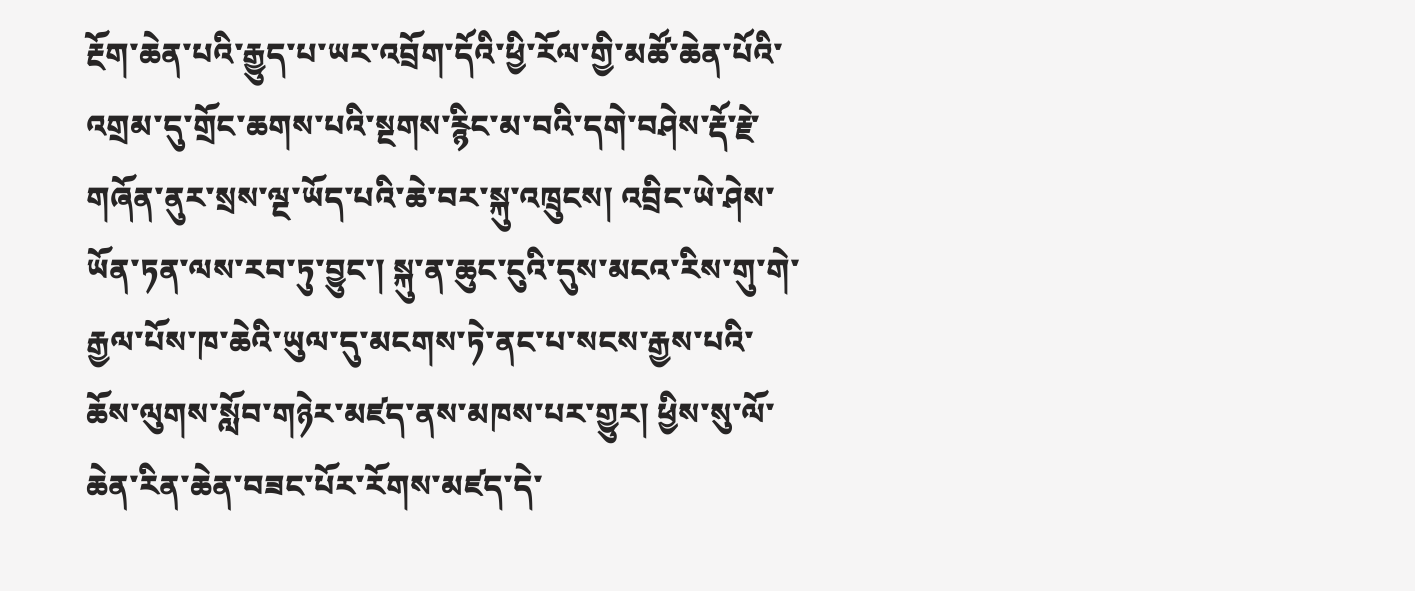རྔོག་ཆེན་པའི་རྒྱུད་པ་ཡར་འབྲོག་དོའི་ཕྱི་རོལ་གྱི་མཚོ་ཆེན་པོའི་འགྲམ་དུ་གྲོང་ཆགས་པའི་སྔགས་རྙིང་མ་བའི་དགེ་བཤེས་རྡོ་རྗེ་གཞོན་ནུར་སྲས་ལྔ་ཡོད་པའི་ཆེ་བར་སྐུ་འཁྲུངས། འབྲིང་ཡེ་ཤེས་ཡོན་ཏན་ལས་རབ་ཏུ་བྱུང་། སྐུ་ན་ཆུང་ངུའི་དུས་མངའ་རིས་གུ་གེ་རྒྱལ་པོས་ཁ་ཆེའི་ཡུལ་དུ་མངགས་ཏེ་ནང་པ་སངས་རྒྱས་པའི་ཆོས་ལུགས་སློབ་གཉེར་མཛད་ནས་མཁས་པར་གྱུར། ཕྱིས་སུ་ལོ་ཆེན་རིན་ཆེན་བཟང་པོར་རོགས་མཛད་དེ་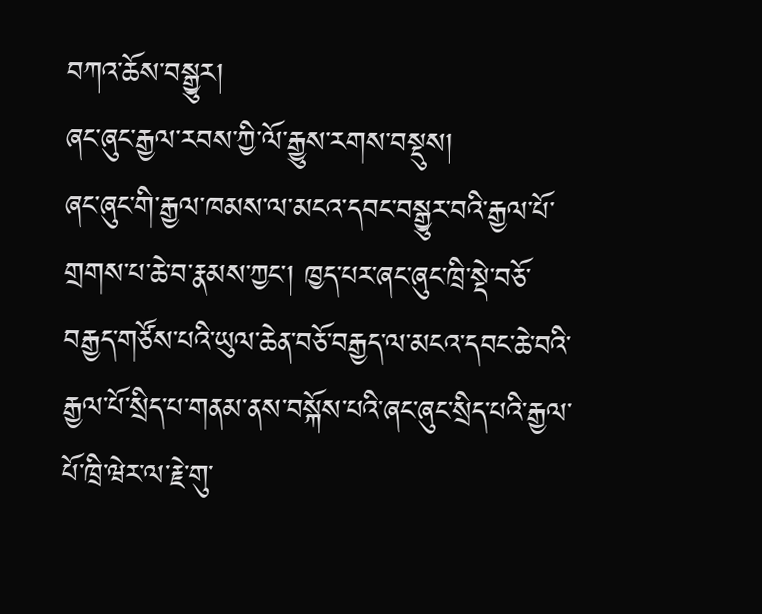བཀའ་ཆོས་བསྒྱུར།
ཞང་ཞུང་རྒྱལ་རབས་ཀྱི་ལོ་རྒྱུས་རགས་བསྡུས།
ཞང་ཞུང་གི་རྒྱལ་ཁམས་ལ་མངའ་དབང་བསྒྱུར་བའི་རྒྱལ་པོ་གྲགས་པ་ཆེ་བ་རྣམས་ཀྱང་། ཁྱད་པར་ཞང་ཞུང་ཁྲི་སྡེ་བཅོ་བརྒྱད་གཙོས་པའི་ཡུལ་ཆེན་བཅོ་བརྒྱད་ལ་མངའ་དབང་ཆེ་བའི་རྒྱལ་པོ་སྲིད་པ་གནམ་ནས་བསྐོས་པའི་ཞང་ཞུང་སྲིད་པའི་རྒྱལ་པོ་ཁྲི་ཝེར་ལ་རྗེ་གུ་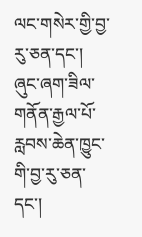ལང་གསེར་གྱི་བྱ་རུ་ཅན་དང་། ཞུང་ཞག་ཟིལ་གནོན་རྒྱལ་པོ་རླབས་ཆེན་ཁྱུང་གི་བྱ་རུ་ཅན་དང་།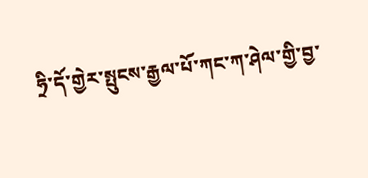ཧྲི་དོ་གྱེར་སྤུངས་རྒྱལ་པོ་ཀང་ཀ་ཤེལ་གྱི་བྱ་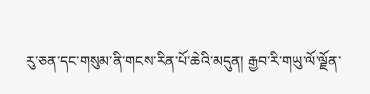རུ་ཅན་དང་གསུམ་ནི་གངས་རིན་པོ་ཆེའི་མདུན། རྒྱབ་རི་གཡུ་ལོ་ལྗོན་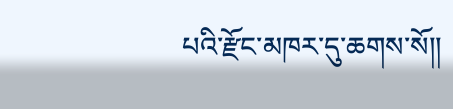པའི་རྫོང་མཁར་དུ་ཆགས་སོ།།